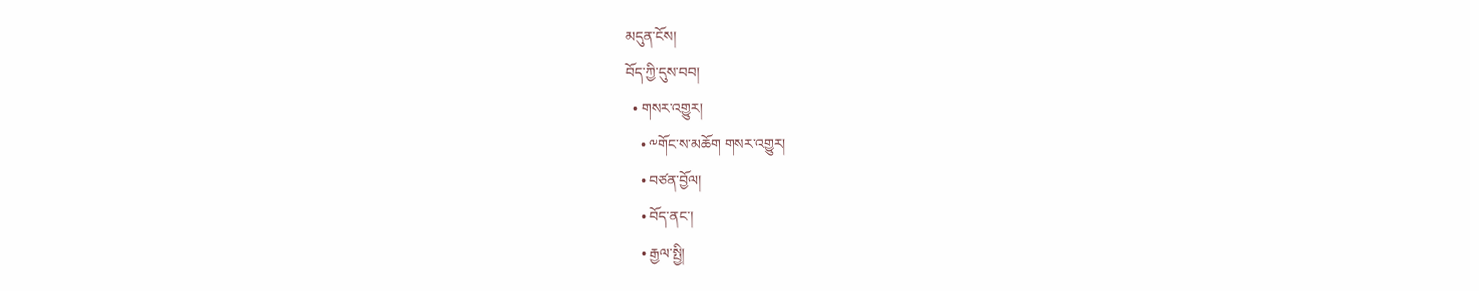མདུན་ངོས།
བོད་ཀྱི་དུས་བབ།
  • གསར་འགྱུར།
    • ༸གོང་ས་མཆོག གསར་འགྱུར།
    • བཙན་བྱོལ།
    • བོད་ནང་།
    • རྒྱལ་སྤྱི།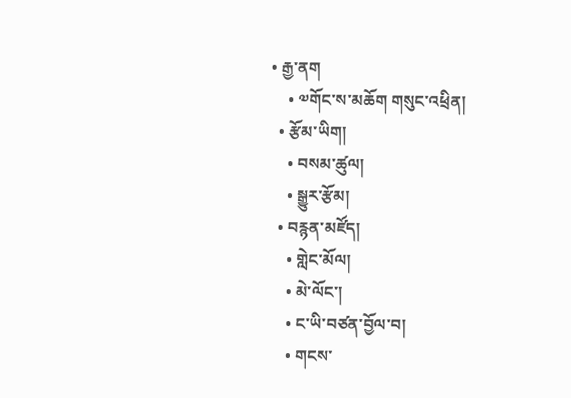• རྒྱ་ནག
    • ༧གོང་ས་མཆོག གསུང་འཕྲིན།
  • རྩོམ་ཡིག།
    • བསམ་ཚུལ།
    • སྒྱུར་རྩོམ།
  • བརྙན་མཛོད།
    • གླེང་མོལ།
    • མེ་ལོང་།
    • ང་ཡི་བཙན་བྱོལ་བ།
    • གངས་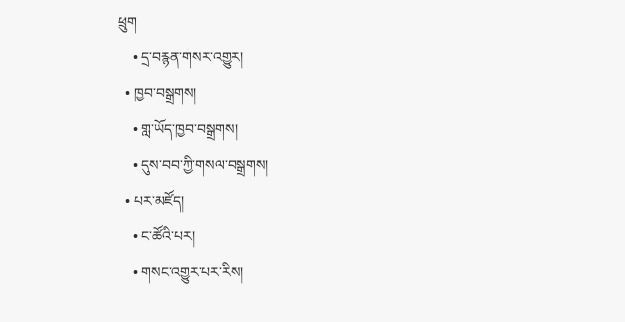ཕྲུག
    • དྲ་བརྙན་གསར་འགྱུར།
  • ཁྱབ་བསྒྲགས།
    • གླ་ཡོད་ཁྱབ་བསྒྲགས།
    • དུས་བབ་ཀྱི་གསལ་བསྒྲགས།
  • པར་མཛོད།
    • ང་ཚོའི་པར།
    • གསང་འགྱུར་པར་རིས།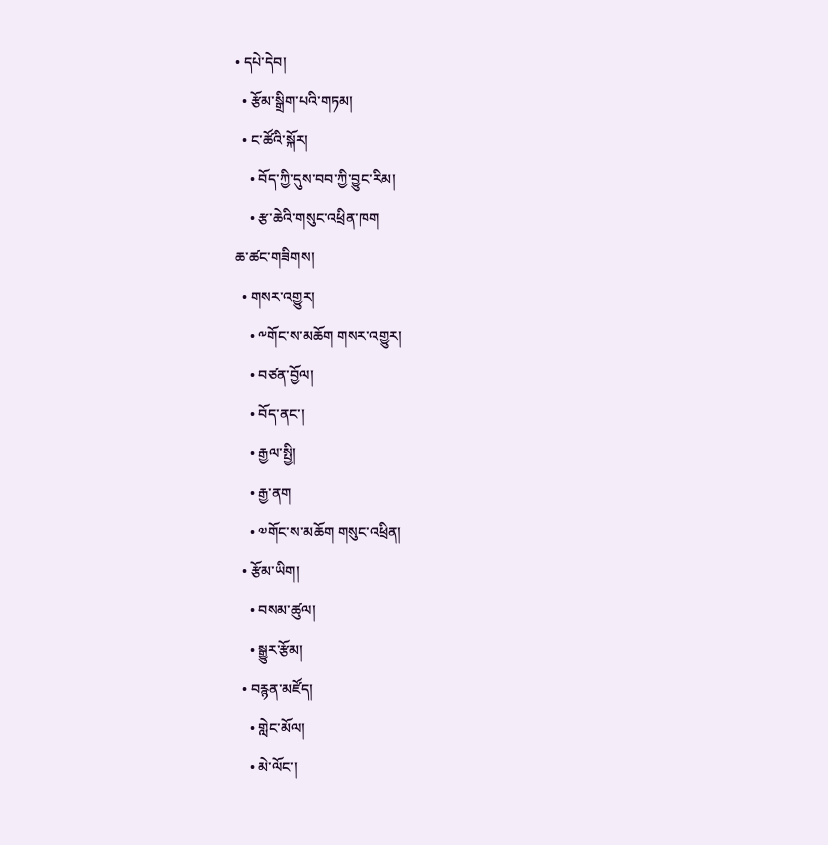• དཔེ་དེབ།
  • རྩོམ་སྒྲིག་པའི་གཏམ།
  • ང་ཚོའི་སྐོར།
    • བོད་ཀྱི་དུས་བབ་ཀྱི་བྱུང་རིམ།
    • རྩ་ཆེའི་གསུང་འཕྲིན་ཁག
ཆ་ཚང་གཟིགས།
  • གསར་འགྱུར།
    • ༸གོང་ས་མཆོག གསར་འགྱུར།
    • བཙན་བྱོལ།
    • བོད་ནང་།
    • རྒྱལ་སྤྱི།
    • རྒྱ་ནག
    • ༧གོང་ས་མཆོག གསུང་འཕྲིན།
  • རྩོམ་ཡིག།
    • བསམ་ཚུལ།
    • སྒྱུར་རྩོམ།
  • བརྙན་མཛོད།
    • གླེང་མོལ།
    • མེ་ལོང་།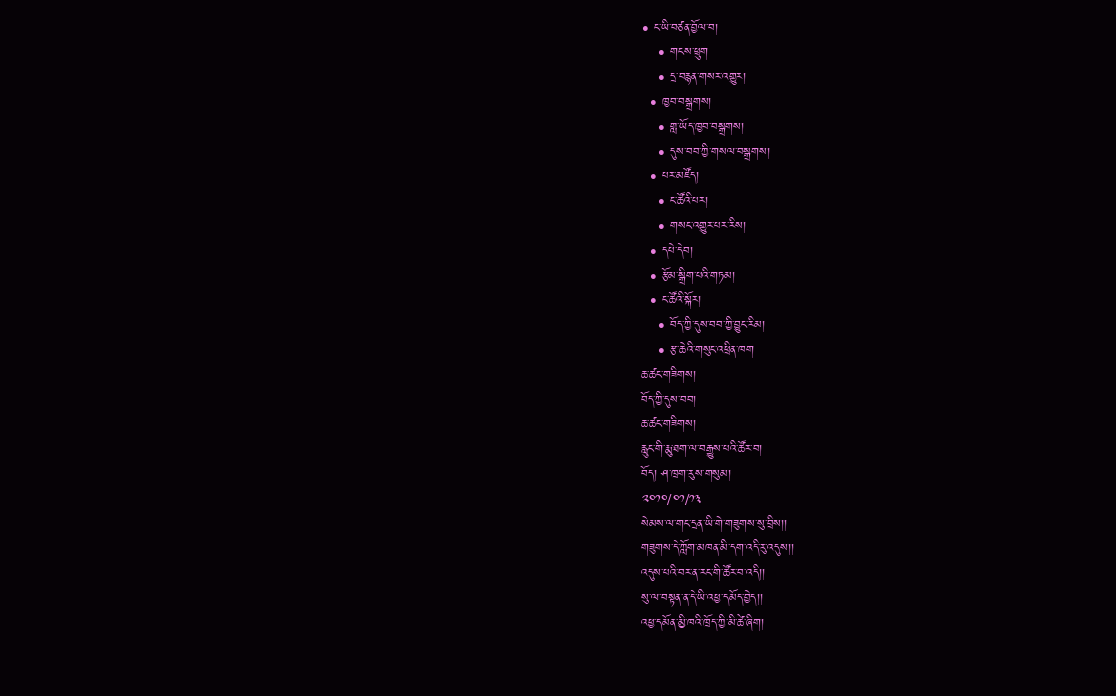• ང་ཡི་བཙན་བྱོལ་བ།
    • གངས་ཕྲུག
    • དྲ་བརྙན་གསར་འགྱུར།
  • ཁྱབ་བསྒྲགས།
    • གླ་ཡོད་ཁྱབ་བསྒྲགས།
    • དུས་བབ་ཀྱི་གསལ་བསྒྲགས།
  • པར་མཛོད།
    • ང་ཚོའི་པར།
    • གསང་འགྱུར་པར་རིས།
  • དཔེ་དེབ།
  • རྩོམ་སྒྲིག་པའི་གཏམ།
  • ང་ཚོའི་སྐོར།
    • བོད་ཀྱི་དུས་བབ་ཀྱི་བྱུང་རིམ།
    • རྩ་ཆེའི་གསུང་འཕྲིན་ཁག
ཆ་ཚང་གཟིགས།
བོད་ཀྱི་དུས་བབ།
ཆ་ཚང་གཟིགས།
རླུང་གི་རྨུ་ཐག་ལ་བརྒྱུས་པའི་ཚོར་བ།
བོད། ཤ་ཁྲག་རུས་གསུམ།
༢༠༡༠/༠༡/༡༣
སེམས་ལ་གང་དྲན་ཡི་གེ་གཟུགས་སུ་བྲིས།།
གཟུགས་དེ་ཀློག་མཁན་མི་དག་འདི་རུ་འདུས།།
འདུས་པའི་བར་ན་རང་གི་ཚོར་བ་འདི།།
སུ་ལ་བསྟན་ན་དེ་ཡི་འཕྱ་དམོད་བྱེད།།
འཕྱ་དམོན་མྱི་ཁའི་ཁྲོད་ཀྱི་མི་ཚེ་ཞིག།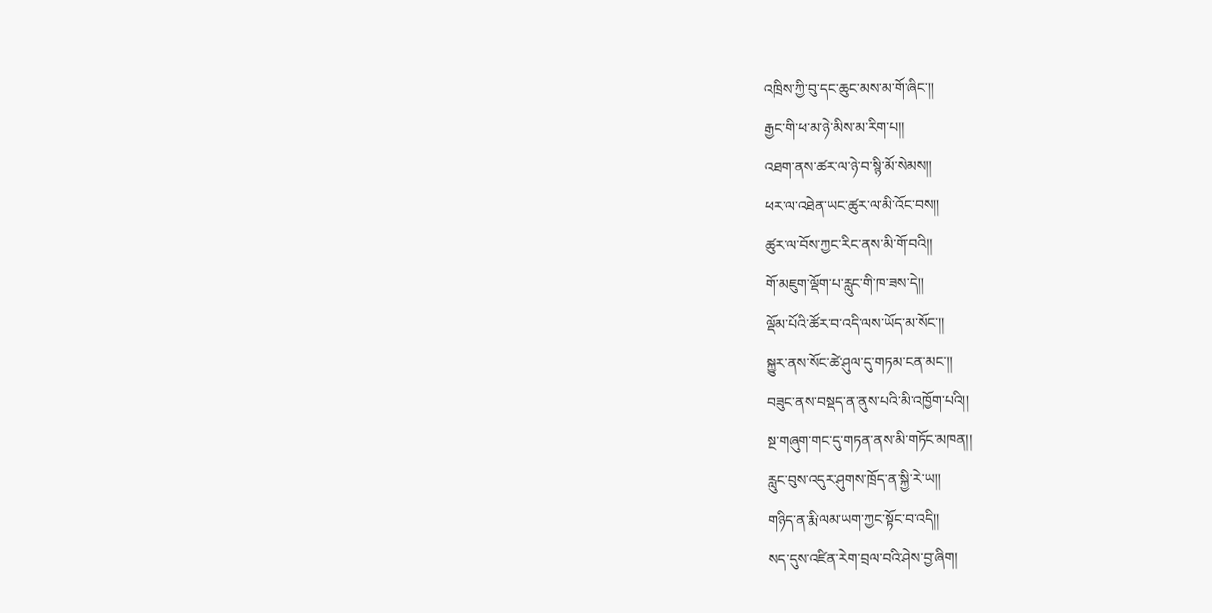འཁྲིས་ཀྱི་བུ་དང་ཆུང་མས་མ་གོ་ཞིང་།།
རྒྱང་གི་ཕ་མ་ཉེ་མིས་མ་རིག་པ།།
འཐག་ནས་ཚར་ལ་ཉེ་བ་སྙི་མོ་སེམས།།
ཕར་ལ་འཐེན་ཡང་ཚུར་ལ་མི་འོང་བས།།
ཚུར་ལ་བོས་ཀྱང་རིང་ནས་མི་གོ་བའི།།
གོ་མཇུག་ལྡོག་པ་རླུང་གི་ཁ་ཟས་དེ།།
ལྡོམ་པོའི་ཚོར་བ་འདི་ལས་ཡོད་མ་སོང་།།
སྐྱུར་ནས་སོང་ཚེ་ཤུལ་དུ་གཏམ་ངན་མང་།།
བཟུང་ནས་བསྡད་ན་ནུས་པའི་མི་འཁྱོག་པའི།།
སྔ་གཞུག་གང་དུ་གཏན་ནས་མི་གཏོང་མཁན།།
རླུང་བུས་འདུར་ཤུགས་ཁྲོད་ན་སྐྱི་རེ་ཡ།།
གཉིད་ན་རྨི་ལམ་ཡག་ཀྱང་སྟོང་བ་འདི།།
སད་དུས་འཛིན་རེག་བྲལ་བའི་ཤེས་བྱ་ཞིག།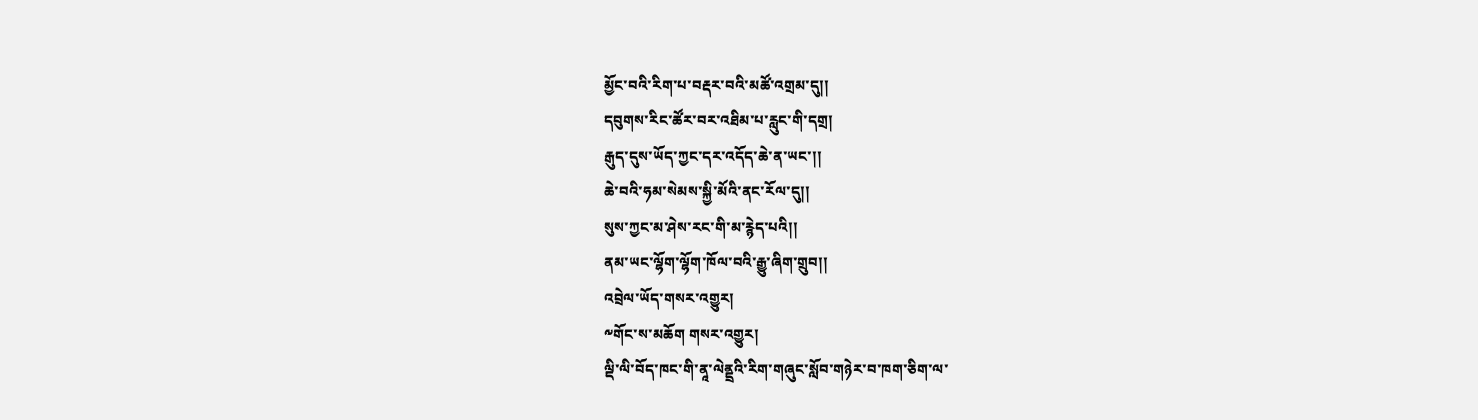མྱོང་བའི་རིག་པ་བརྡར་བའི་མཚོ་འགྲམ་དུ།།
དབུགས་རིང་ཚོར་བར་འཐིམ་པ་རླུང་གི་དགྲ།
རྒུད་དུས་ཡོད་ཀྱང་དར་འདོད་ཆེ་ན་ཡང་།།
ཆེ་བའི་ཧམ་སེམས་སྐྱི་མོའི་ནང་རོལ་དུ།།
སུས་ཀྱང་མ་ཤེས་རང་གི་མ་རྙེད་པའི།།
ནམ་ཡང་ལྷོག་ལྷོག་ཁོལ་བའི་རྒྱུ་ཞིག་གྲུབ།།
འབྲེལ་ཡོད་གསར་འགྱུར།
༸གོང་ས་མཆོག གསར་འགྱུར།
ལྡི་ལི་བོད་ཁང་གི་ནཱ་ལེནྡྲའི་རིག་གཞུང་སློབ་གཉེར་བ་ཁག་ཅིག་ལ་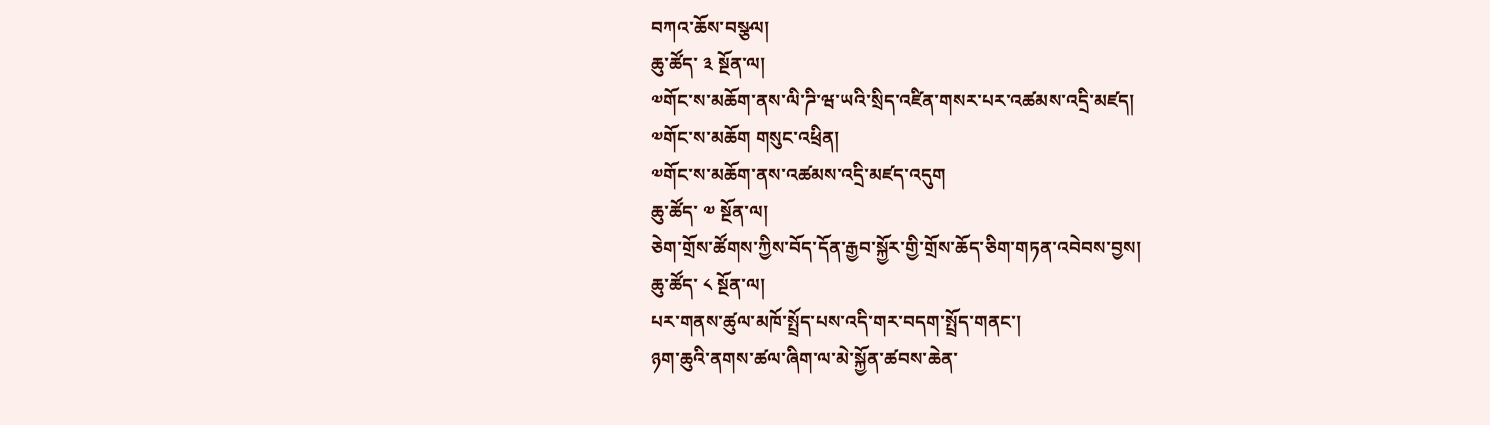བཀའ་ཆོས་བསྩལ།
ཆུ་ཚོད་ ༣ སྔོན་ལ།
༧གོང་ས་མཆོག་ནས་ལི་ཌི་ཝ་ཡའི་སྲིད་འཛིན་གསར་པར་འཚམས་འདྲི་མཛད།
༧གོང་ས་མཆོག གསུང་འཕྲིན།
༧གོང་ས་མཆོག་ནས་འཚམས་འདྲི་མཛད་འདུག
ཆུ་ཚོད་ ༧ སྔོན་ལ།
ཅེག་གྲོས་ཚོགས་ཀྱིས་བོད་དོན་རྒྱབ་སྐྱོར་གྱི་གྲོས་ཆོད་ཅིག་གཏན་འབེབས་བྱས།
ཆུ་ཚོད་ ༨ སྔོན་ལ།
པར་གནས་ཚུལ་མཁོ་སྤྲོད་པས་འདི་གར་བདག་སྤྲོད་གནང་།
ཉག་ཆུའི་ནགས་ཚལ་ཞིག་ལ་མེ་སྐྱོན་ཚབས་ཆེན་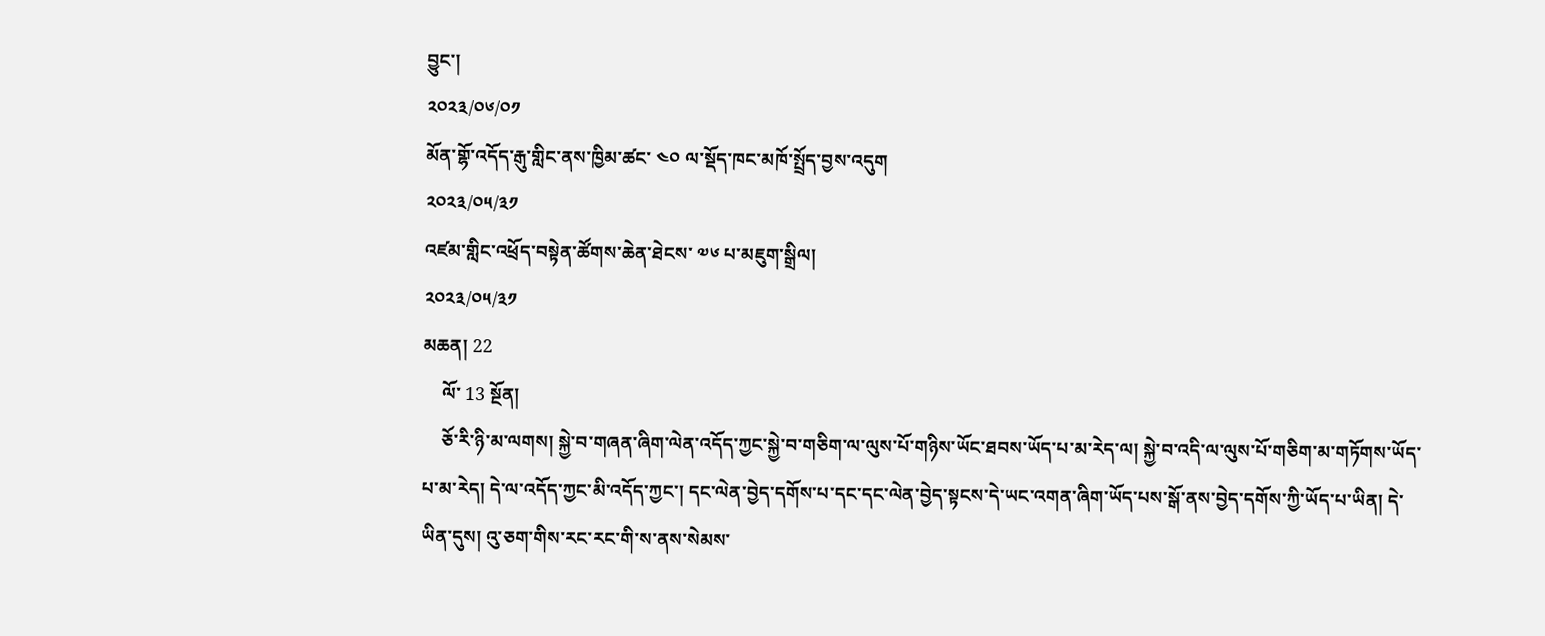བྱུང་།
༢༠༢༣/༠༦/༠༡
མོན་གྷོ་འདོད་རྒུ་གླིང་ནས་ཁྱིམ་ཚང་ ༤༠ ལ་སྡོད་ཁང་མཁོ་སྤྲོད་བྱས་འདུག
༢༠༢༣/༠༥/༣༡
འཛམ་གླིང་འཕྲོད་བསྟེན་ཚོགས་ཆེན་ཐེངས་ ༧༦ པ་མཇུག་སྒྲིལ།
༢༠༢༣/༠༥/༣༡
མཆན། 22
    ལོ་ 13 སྔོན།
    ཅོ་རི་ཉི་མ་ལགས། སྐྱེ་བ་གཞན་ཞིག་ལེན་འདོད་ཀྱང་སྐྱེ་བ་གཅིག་ལ་ལུས་པོ་གཉིས་ཡོང་ཐབས་ཡོད་པ་མ་རེད་ལ། སྐྱེ་བ་འདི་ལ་ལུས་པོ་གཅིག་མ་གཏོགས་ཡོད་པ་མ་རེད། དེ་ལ་འདོད་ཀྱང་མི་འདོད་ཀྱང་། དང་ལེན་བྱེད་དགོས་པ་དང་དང་ལེན་བྱེད་སྟངས་དེ་ཡང་འགན་ཞིག་ཡོད་པས་སྒོ་ནས་བྱེད་དགོས་ཀྱི་ཡོད་པ་ཡིན། དེ་ཡིན་དུས། འུ་ཅག་གིས་རང་རང་གི་ས་ནས་སེམས་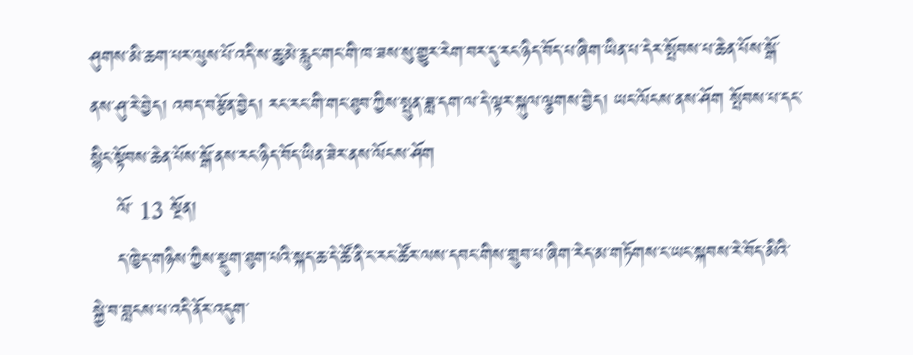ཤུགས་མི་ཆག་པར་ལུས་པོ་འདི་ས་ཆུ་མེ་རླུང་གང་གི་ཁ་ཟས་སུ་གྱུར་རེག་བར་དུ་རང་ཉིད་བོད་པ་ཞིག་ཡིན་པ་དེར་སྤོབས་པ་ཆེན་པོས་སྒོ་ནས་ཤུ་རེ་བྱེད། འབད་བརྩོན་བྱེད། རང་རང་གི་གང་ཐུབ་ཀྱིས་སྤུན་ཟླ་དག་ལ་དེ་ལྟར་སྐུལ་ལྕགས་བྱེད། ཡང་ལོངས་ནས་ཤོག སྤོབས་པ་དང་སྙིང་སྟོབས་ཆེན་པོས་སྒོ་ནས་རང་ཉིད་བོད་ཡིན་ཟེར་ནས་ལོངས་ཤོག
    ལོ་ 13 སྔོན།
    ད་ཁྱེད་གཉིས་ཀྱིས་སྡུག་ཐུག་པའི་སྐད་ཆ་དེ་ཚོ་ནི་ང་རང་ཚོར་ལས་དབང་གིས་གྲུབ་པ་ཞིག་རེད་མ་གཏོགས་ང་ཡང་སྐབས་རེ་བོད་མིའི་སྐྱེ་བ་བླངས་པ་འདི་ནོར་འདུག་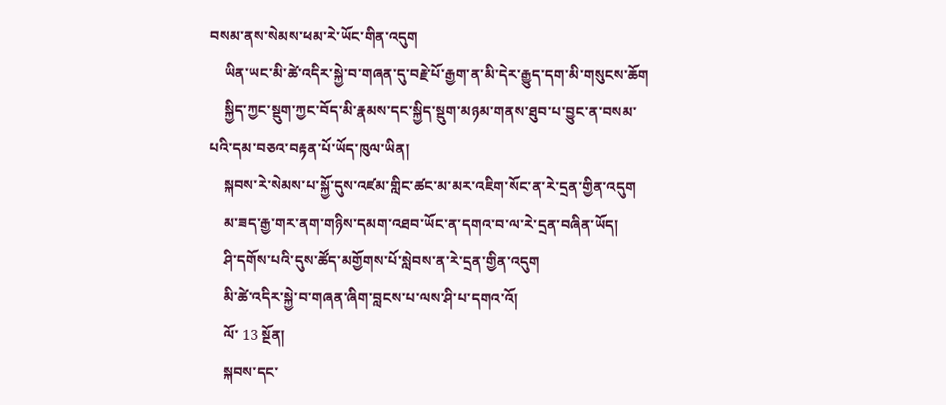བསམ་ནས་སེམས་ཕམ་རེ་ཡོང་གིན་འདུག
    ཡིན་ཡང་མི་ཚེ་འདིར་སྐྱེ་བ་གཞན་དུ་བརྗེ་པོ་རྒྱག་ན་མི་དེར་རྒྱུད་དག་མི་གསུངས་ཆོག
    སྐྱིད་ཀྱང་སྡུག་ཀྱང་བོད་མི་རྣམས་དང་སྐྱིད་སྡུག་མཉམ་གནས་ཐུབ་པ་བྱུང་ན་བསམ་པའི་དམ་བཅའ་བརྟན་པོ་ཡོད་ཁུལ་ཡིན།
    སྐབས་རེ་སེམས་པ་སྐྱོ་དུས་འཛམ་གླིང་ཚང་མ་མར་འཇིག་སོང་ན་རེ་དྲན་གྱིན་འདུག
    མ་ཟད་རྒྱ་གར་ནག་གཉིས་དམག་འཐབ་ཡོང་ན་དགའ་བ་ལ་རེ་དྲན་བཞིན་ཡོད།
    ཤི་དགོས་པའི་དུས་ཚོད་མགྱོགས་པོ་སླེབས་ན་རེ་དྲན་གྱིན་འདུག
    མི་ཚེ་འདིར་སྐྱེ་བ་གཞན་ཞིག་བླངས་པ་ལས་ཤི་པ་དགའ་འོ།
    ལོ་ 13 སྔོན།
    སྐབས་དང་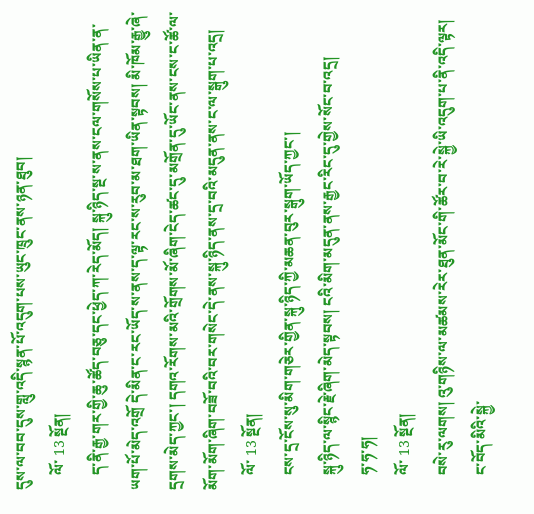དུས་ལ་བབ་དུས་གླུ་འདི་སྙན་པོ་འདུག་པས་ཡུང་ཁྲུང་ནས་ཉན་ཐུབ།
    ལོ་ 13 སྔོན།
    ད་ནི་རྒྱ་གར་གྱི་ཆུ་ཚོད་བཅུ་དང་ཕྱེད་ཀ་རེད་མོད། སྐུ་ཉིད་སྔ་ས་ནས་ངལ་གསོས་པ་ཡིན་ན་ཡག་པོ་མེད་འགྲོ དེ་མིན་ང་རང་ཡོད་ས་ནས་ད་ལྟ་རང་ས་རུབ་མ་ཐག་ཡིན་སྟབས། མི་ཁོམ་རྒྱུ་ཞེ་དྲགས་མེད་ཀྱང་། དགའ་རོགས་མའི་གྲོགས་མོ་ཞིག་ངེད་ཚང་དུ་མགྲོན་དུ་ཡོང་ནས་ངས་ང་ཚོ་ལ་མོག་མོག་ཞིག་བཟོ་བའི་བར་གསེང་དེ་ནས་སྐུ་ཉིད་ནས་དྲ་བའི་མདུན་ནས་ང་ལ་སྒུག་པ་འདྲ།
    ལོ་ 13 སྔོན།
    ངས་དྲ་ངོས་སུ་མིག་གཅེར་གྱིན་སྐུ་ཉིད་ཀྱི་མཆན་བུར་སྒུག་ཡོད་ཀྱང་།
    སྐུ་ཉིད་ལ་སྙིང་རྗེ་ཞིག་མེད་སྟབས། ངའི་མིག་མདུན་ནས་རྒྱང་རིང་དུ་གྱེས་སོང་བ་འདྲ།
    ཧ་ཧ་ཧ།
    ལོ་ 13 སྔོན།
    བསེ་རུ་ལགས། འུ་གཉིས་ལ་མཚམས་རེར་ཐུན་མོང་གི་ཚོར་བ་རེ་སྐྱེ་ཡི་འདུག་པ་ནི་འདི་ལྟར།
    ང་བོད་མིའི་སྐྱེ་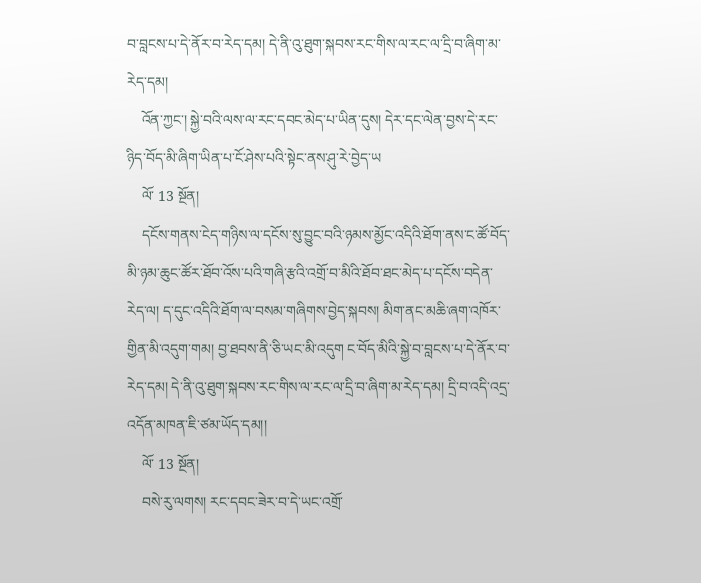བ་བླངས་པ་དེ་ནོར་བ་རེད་དམ། དེ་ནི་འུ་ཐུག་སྐབས་རང་གིས་ལ་རང་ལ་དྲི་བ་ཞིག་མ་རེད་དམ།
    འོན་ཀྱང་། སྐྱེ་བའི་ལས་ལ་རང་དབང་མེད་པ་ཡིན་དུས། དེར་དང་ལེན་བྱས་དེ་རང་ཉིད་བོད་མི་ཞིག་ཡིན་པ་ངོ་ཤེས་པའི་སྟེང་ནས་ཤུ་རེ་བྱེད་ཡ
    ལོ་ 13 སྔོན།
    དངོས་གནས་ངེད་གཉིས་ལ་དངོས་སུ་བྱུང་བའི་ཉམས་མྱོང་འདིའི་ཐོག་ནས་ང་ཚོ་བོད་མི་ཉམ་ཆུང་ཚོར་ཐོབ་འོས་པའི་གཞི་རྩའི་འགྲོ་བ་མིའི་ཐོབ་ཐང་མེད་པ་དངོས་བདེན་རེད་ལ། ད་དུང་འདིའི་ཐོག་ལ་བསམ་གཞིགས་བྱེད་སྐབས། མིག་ནང་མཆི་ཞག་འཁོར་གྱིན་མི་འདུག་གམ། བྱ་ཐབས་ནི་ཅི་ཡང་མི་འདུག ང་བོད་མིའི་སྐྱེ་བ་བླངས་པ་དེ་ནོར་བ་རེད་དམ། དེ་ནི་འུ་ཐུག་སྐབས་རང་གིས་ལ་རང་ལ་དྲི་བ་ཞིག་མ་རེད་དམ། དྲི་བ་འདི་འདྲ་འདོན་མཁན་ཇི་ཙམ་ཡོད་དམ།།
    ལོ་ 13 སྔོན།
    བསེ་རུ་ལགས། རང་དབང་ཟེར་བ་དེ་ཡང་འགྲོ་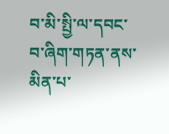བ་མི་སྤྱི་ལ་དབང་བ་ཞིག་གཏན་ནས་མིན་པ་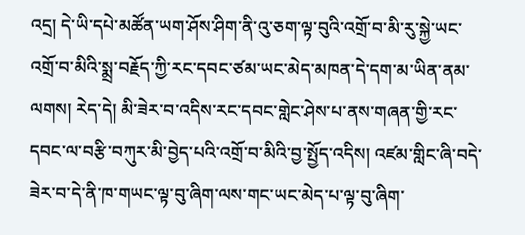འདྲ། དེ་ཡི་དཔེ་མཚོན་ཡག་ཤོས་ཤིག་ནི་འུ་ཅག་ལྟ་བུའི་འགྲོ་བ་མི་རུ་སྐྱེ་ཡང་འགྲོ་བ་མིའི་སྨྲ་བརྗོད་ཀྱི་རང་དབང་ཙམ་ཡང་མེད་མཁན་དེ་དག་མ་ཡིན་ནམ་ལགས། རེད་དེ། མི་ཟེར་བ་འདིས་རང་དབང་གླེང་ཤེས་པ་ནས་གཞན་གྱི་རང་དབང་ལ་བརྩི་བཀུར་མི་བྱེད་པའི་འགྲོ་བ་མིའི་བྱ་སྤྱོད་འདིས། འཛམ་གླིང་ཞི་བདེ་ཟེར་བ་དེ་ནི་ཁ་གཡང་ལྟ་བུ་ཞིག་ལས་གང་ཡང་མེད་པ་ལྟ་བུ་ཞིག་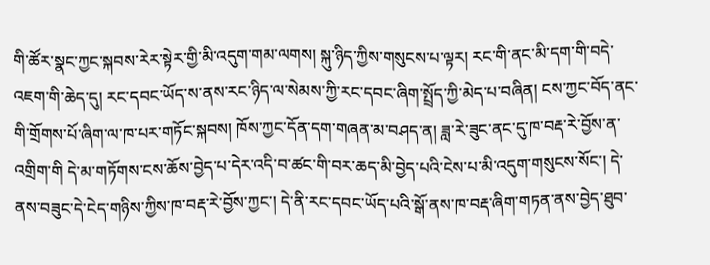གི་ཚོར་སྣང་ཀྱང་སྐབས་རེར་སྟེར་གྱི་མི་འདུག་གམ་ལགས། སྐུ་ཉིད་ཀྱིས་གསུངས་པ་ལྟར། རང་གི་ནང་མི་དག་གི་བདེ་འཇག་གི་ཆེད་དུ། རང་དབང་ཡོད་ས་ནས་རང་ཉིད་ལ་སེམས་ཀྱི་རང་དབང་ཞིག་སྤྲོད་ཀྱི་མེད་པ་བཞིན། ངས་ཀྱང་བོད་ནང་གི་གྲོགས་པོ་ཞིག་ལ་ཁ་པར་གཏོང་སྐབས། ཁོས་ཀྱང་དོན་དག་གཞན་མ་བཤད་ན། ཟླ་རེ་ཟུང་ནང་དུ་ཁ་བརྡ་རེ་བྱོས་ན་འགྲིག་གི དེ་མ་གཏོགས་ངས་ཆོས་བྱེད་པ་དེར་འདི་བ་ཚང་གི་བར་ཆད་མི་བྱེད་པའི་ངེས་པ་མི་འདུག་གསུངས་སོང་། དེ་ནས་བཟུང་དེ་ངེད་གཉིས་ཀྱིས་ཁ་བརྡ་རེ་བྱོས་ཀྱང་། དེ་ནི་རང་དབང་ཡོད་པའི་སྒོ་ནས་ཁ་བརྡ་ཞིག་གཏན་ནས་བྱེད་ཐུབ་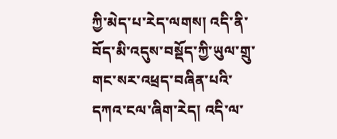ཀྱི་མེད་པ་རེད་ལགས། འདི་ནི་བོད་མི་འདུས་བསྡོད་ཀྱི་ཡུལ་གྲུ་གང་སར་འཕྲད་བཞིན་པའི་དཀའ་ངལ་ཞིག་རེད། འདི་ལ་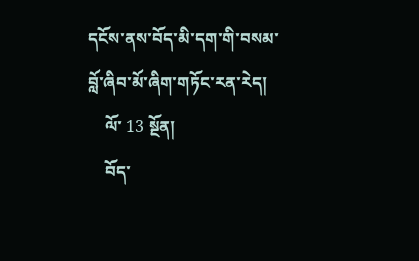དངོས་ནས་བོད་མི་དག་གི་བསམ་བློ་ཞིབ་མོ་ཞིག་གཏོང་རན་རེད།
    ལོ་ 13 སྔོན།
    བོད་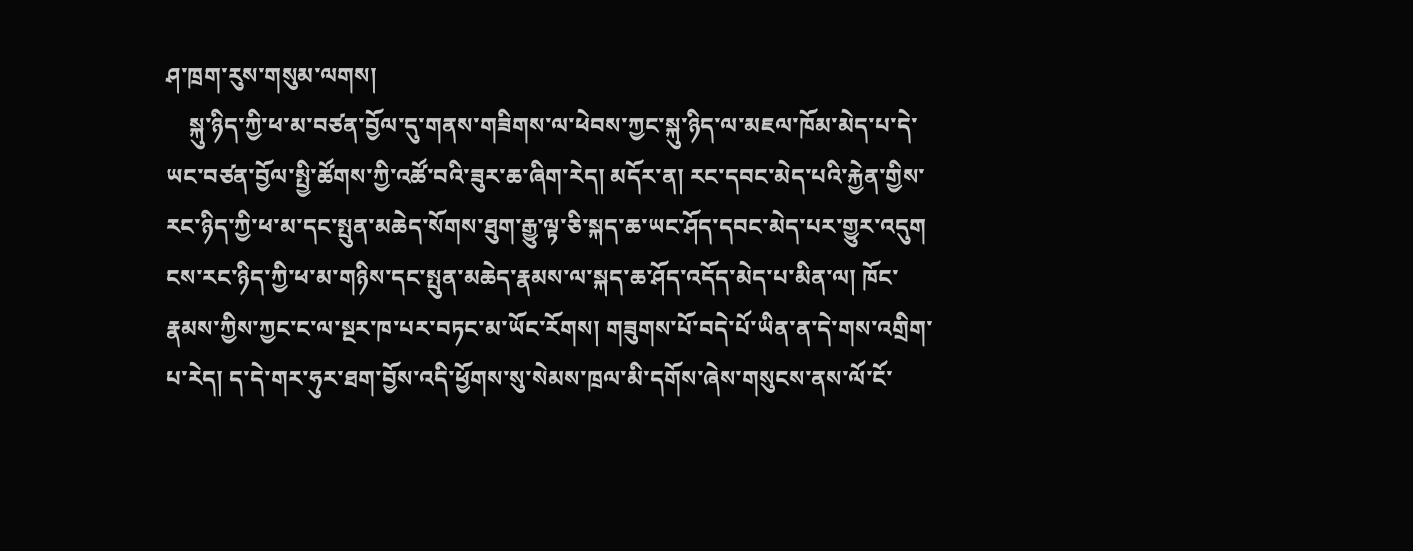ཤ་ཁྲག་རུས་གསུམ་ལགས།
    སྐུ་ཉིད་ཀྱི་ཕ་མ་བཙན་བྱོལ་དུ་གནས་གཟིགས་ལ་ཕེབས་ཀྱང་སྐུ་ཉིད་ལ་མཇལ་ཁོམ་མེད་པ་དེ་ཡང་བཙན་བྱོལ་སྤྱི་ཚོགས་ཀྱི་འཚོ་བའི་ཟུར་ཆ་ཞིག་རེད། མདོར་ན། རང་དབང་མེད་པའི་རྐྱེན་གྱིས་རང་ཉིད་ཀྱི་ཕ་མ་དང་སྤུན་མཆེད་སོགས་ཐུག་རྒྱུ་ལྟ་ཅི་སྐད་ཆ་ཡང་ཤོད་དབང་མེད་པར་གྱུར་འདུག ངས་རང་ཉིད་ཀྱི་ཕ་མ་གཉིས་དང་སྤུན་མཆེད་རྣམས་ལ་སྐད་ཆ་ཤོད་འདོད་མེད་པ་མིན་ལ། ཁོང་རྣམས་ཀྱིས་ཀྱང་ང་ལ་སྔར་ཁ་པར་བཏང་མ་ཡོང་རོགས། གཟུགས་པོ་བདེ་པོ་ཡིན་ན་དེ་གས་འགྲིག་པ་རེད། ད་དེ་གར་ཧུར་ཐག་བྱོས་འདི་ཕྱོགས་སུ་སེམས་ཁྲལ་མི་དགོས་ཞེས་གསུངས་ནས་ལོ་ངོ་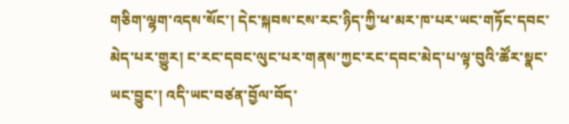གཅིག་ལྷག་འདས་སོང་། དེང་སྐབས་ངས་རང་ཉིད་ཀྱི་ཕ་མར་ཁ་པར་ཡང་གཏོང་དབང་མེད་པར་གྱུར། ང་རང་དབང་ལུང་པར་གནས་ཀྱང་རང་དབང་མེད་པ་ལྟ་བུའི་ཚོར་སྣང་ཡང་བྱུང་། འདི་ཡང་བཙན་བྱོལ་བོད་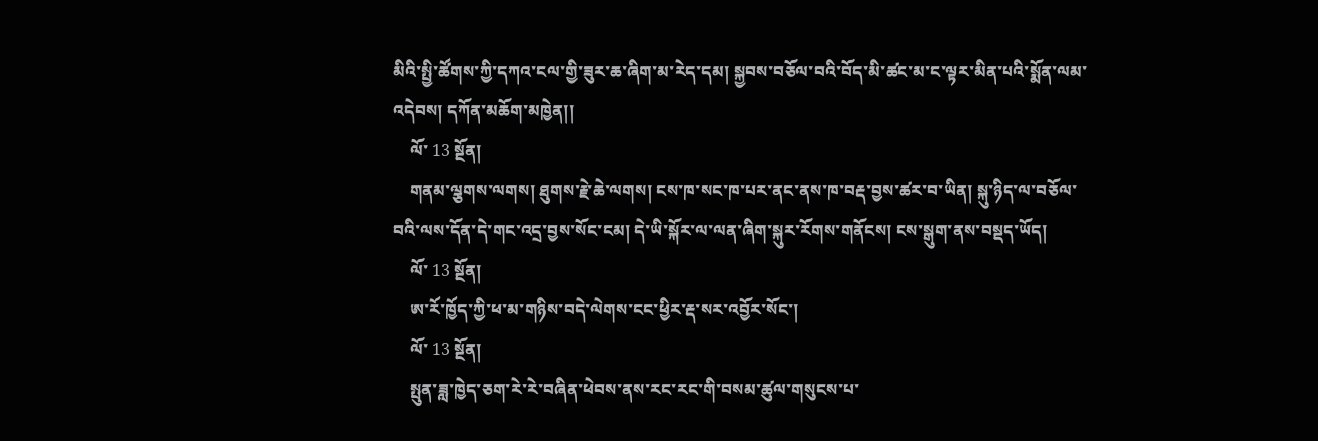མིའི་སྤྱི་ཚོགས་ཀྱི་དཀའ་ངལ་གྱི་ཟུར་ཆ་ཞིག་མ་རེད་དམ། སྐྱབས་བཅོལ་བའི་བོད་མི་ཚང་མ་ང་ལྟར་མིན་པའི་སྨོན་ལམ་འདེབས། དཀོན་མཆོག་མཁྱེན།།
    ལོ་ 13 སྔོན།
    གནམ་ལྕགས་ལགས། ཐུགས་རྗེ་ཆེ་ལགས། ངས་ཁ་སང་ཁ་པར་ནང་ནས་ཁ་བརྡ་བྱས་ཚར་བ་ཡིན། སྐུ་ཉིད་ལ་བཅོལ་བའི་ལས་དོན་དེ་གང་འདྲ་བྱས་སོང་ངམ། དེ་ཡི་སྐོར་ལ་ལན་ཞིག་སྐུར་རོགས་གནོངས། ངས་སྒུག་ནས་བསྡད་ཡོད།
    ལོ་ 13 སྔོན།
    ཨ་རོ་ཁྱོད་ཀྱི་ཕ་མ་གཉིས་བདེ་ལེགས་ངང་ཕྱིར་རྡ་སར་འབྱོར་སོང་།
    ལོ་ 13 སྔོན།
    སྤུན་ཟླ་ཁྱེད་ཅག་རེ་རེ་བཞིན་ཕེབས་ནས་རང་རང་གི་བསམ་ཚུལ་གསུངས་པ་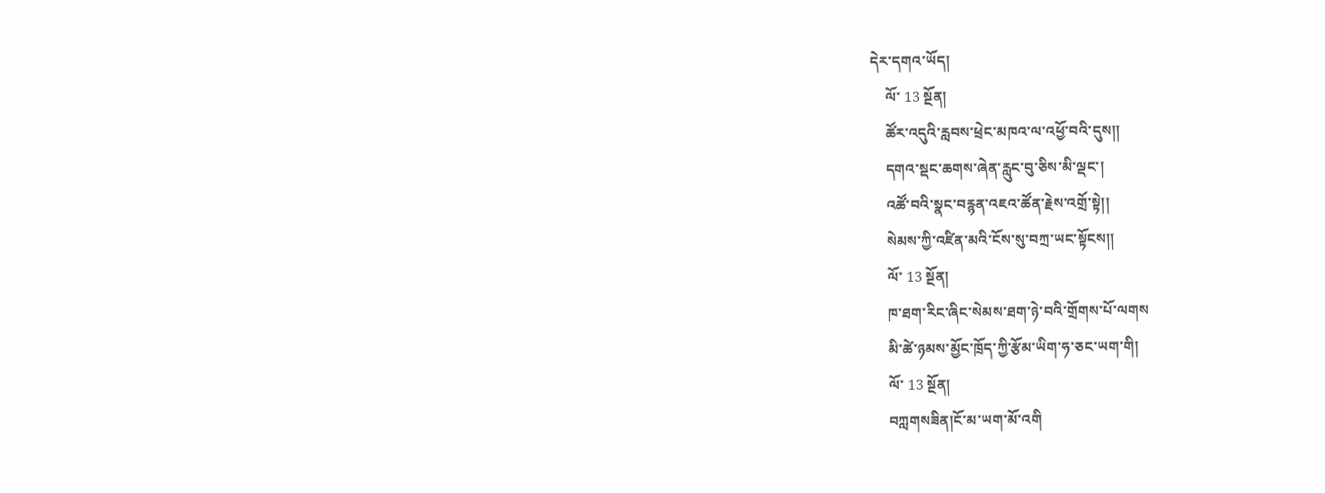དེར་དགའ་ཡོད།
    ལོ་ 13 སྔོན།
    ཚོར་འདུའི་རླབས་ཕྲེང་མཁའ་ལ་འཕྱོ་བའི་དུས།།
    དགའ་སྡང་ཆགས་ཞེན་རླུང་བུ་ཅིས་མི་ལྡང་།
    འཚོ་བའི་སྣང་བརྙན་འཇའ་ཚོན་རྗེས་འགྲོ་སྟེ།།
    སེམས་ཀྱི་འཛིན་མའི་ངོས་སུ་བཀྲ་ཡང་སྟོངས།།
    ལོ་ 13 སྔོན།
    ཁ་ཐག་རིང་ཞིང་སེམས་ཐག་ཉེ་བའི་གྲོགས་པོ་ལགས
    མི་ཚེ་ཉམས་མྱོང་ཁྲོད་ཀྱི་རྩོམ་ཡིག་ཧ་ཅང་ཡག་གི།
    ལོ་ 13 སྔོན།
    བཀླགསཟིན།ངོ་མ་ཡག་མོ་འགི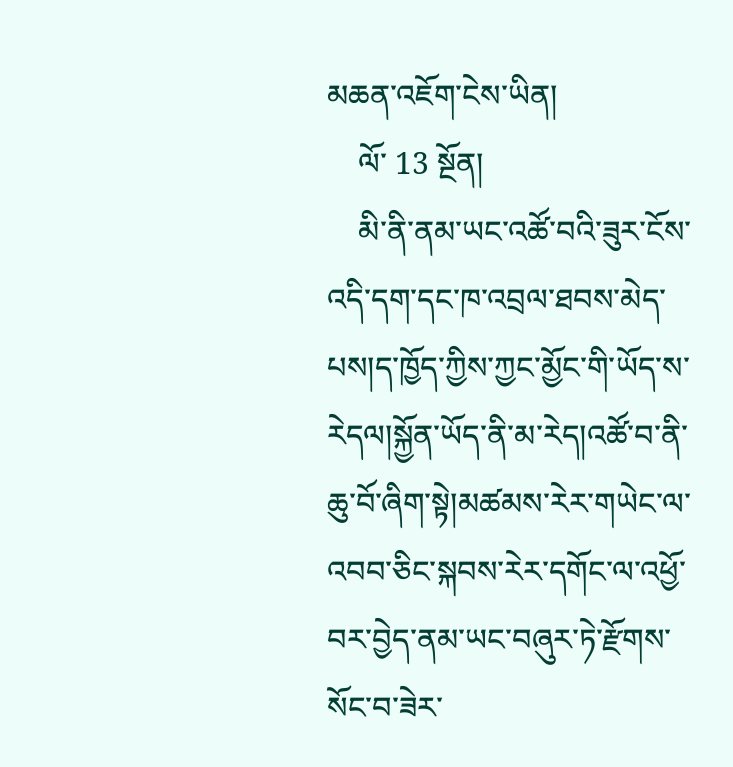མཆན་འཇོག་ངེས་ཡིན།
    ལོ་ 13 སྔོན།
    མི་ནི་ནམ་ཡང་འཚོ་བའི་ཟུར་ངོས་འདི་དག་དང་ཁ་འབྲལ་ཐབས་མེད་པས།ད་ཁྱོད་ཀྱིས་ཀྱང་མྱོང་གི་ཡོད་ས་རེདལ།སྐྱོན་ཡོད་ནི་མ་རེད།འཚོ་བ་ནི་ཆུ་བོ་ཞིག་སྟེ།མཚམས་རེར་གཡེང་ལ་འབབ་ཅིང་སྐབས་རེར་དགོང་ལ་འཕྱོ་བར་བྱེད་ནམ་ཡང་བཞུར་ཏེ་རྫོགས་སོང་བ་ཟེར་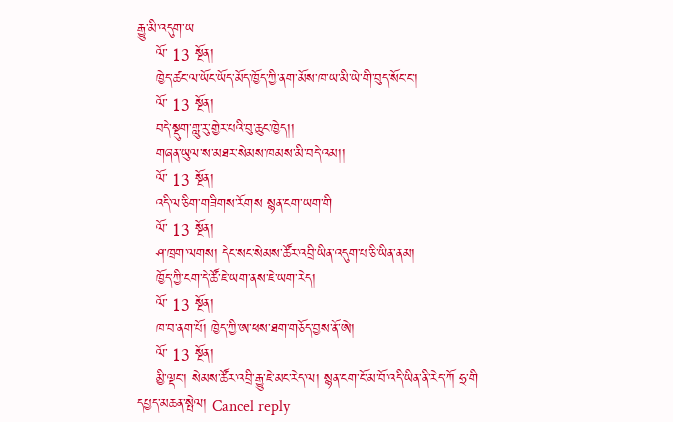རྒྱུ་མི་འདུག་ཡ
    ལོ་ 13 སྔོན།
    ཁྱེད་ཚང་ལ་ཡོང་ཡོད་མོད་ཁྱོད་ཀྱི་ནག་མོས་ཁ་ཡ་མི་ཡེ་གི་བུད་སོང་ང་།
    ལོ་ 13 སྔོན།
    བདེ་སྡུག་གླུ་རུ་གྱེར་པའི་བུ་ཆུང་ཁྱེད།།
    གཞན་ཡུལ་ས་མཐར་སེམས་ཁམས་མི་བདེ་འམ།།
    ལོ་ 13 སྔོན།
    འདི་ལ་ཅིག་གཟིགས་རོགས སྙན་ངག་ཡག་གི
    ལོ་ 13 སྔོན།
    ཤ་ཁྲག་ལགས། དེང་སང་སེམས་ཚོར་འབྲི་ཡིན་འདུག་པ་ཅི་ཡིན་ནམ།
    ཁྱོད་ཀྱི་ངག་དེ་ཚོ་ཇེ་ཡག་ནས་ཇེ་ཡག་རེད།
    ལོ་ 13 སྔོན།
    ཁ་བ་ནག་པོ། ཁྱེད་ཀྱི་ཨ་ཕས་ཐག་གཅོད་བྱས་ནོ་ཨེ།
    ལོ་ 13 སྔོན།
    མྱི་ལྡང་། སེམས་ཚོར་འབྲི་རྒྱུ་ཇེ་མང་རེད་ལ། སྙན་ངག་ངོ་མ་བོ་འདི་ཡིན་ནི་རེད་ཀོ ཧྲ་གི
དཔྱད་མཆན་སྤེལ། Cancel reply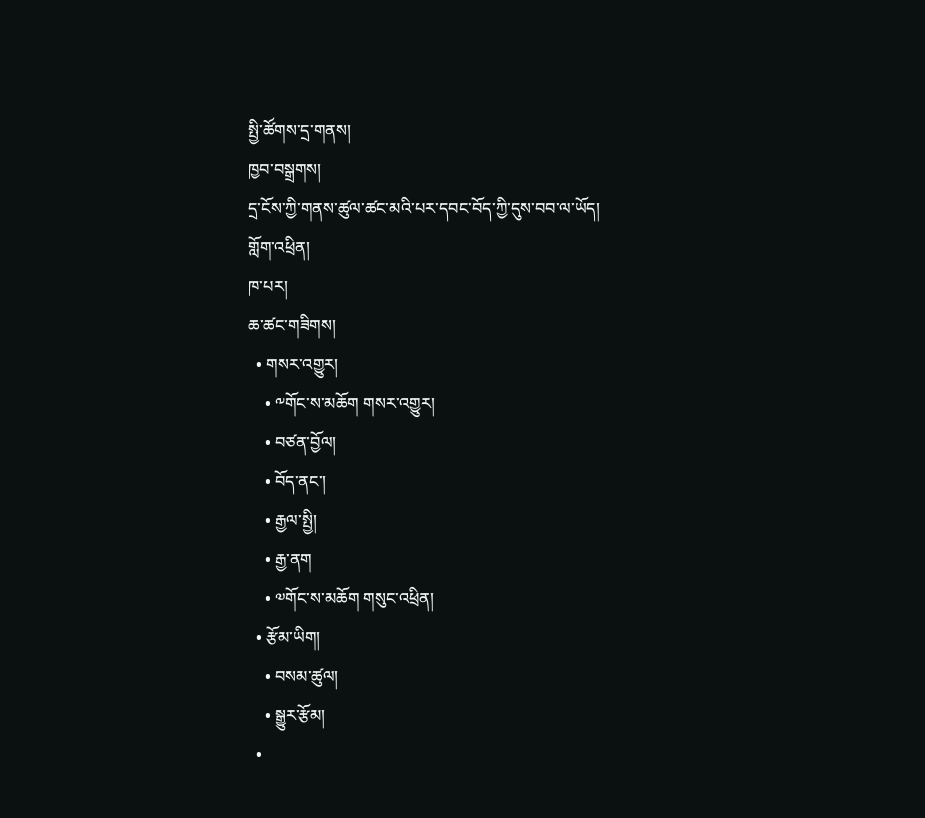སྤྱི་ཚོགས་དྲ་གནས།
ཁྱབ་བསྒྲགས།
དྲ་ངོས་ཀྱི་གནས་ཚུལ་ཚང་མའི་པར་དབང་བོད་ཀྱི་དུས་བབ་ལ་ཡོད།
གློག་འཕྲིན།
ཁ་པར།
ཆ་ཚང་གཟིགས།
  • གསར་འགྱུར།
    • ༸གོང་ས་མཆོག གསར་འགྱུར།
    • བཙན་བྱོལ།
    • བོད་ནང་།
    • རྒྱལ་སྤྱི།
    • རྒྱ་ནག
    • ༧གོང་ས་མཆོག གསུང་འཕྲིན།
  • རྩོམ་ཡིག།
    • བསམ་ཚུལ།
    • སྒྱུར་རྩོམ།
  •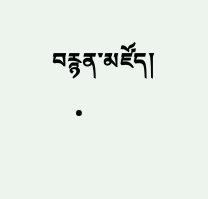བརྙན་མཛོད།
    •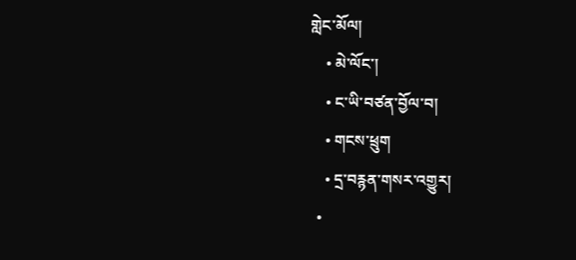གླེང་མོལ།
    • མེ་ལོང་།
    • ང་ཡི་བཙན་བྱོལ་བ།
    • གངས་ཕྲུག
    • དྲ་བརྙན་གསར་འགྱུར།
  •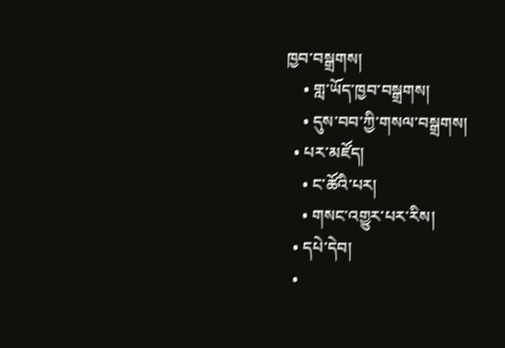ཁྱབ་བསྒྲགས།
    • གླ་ཡོད་ཁྱབ་བསྒྲགས།
    • དུས་བབ་ཀྱི་གསལ་བསྒྲགས།
  • པར་མཛོད།
    • ང་ཚོའི་པར།
    • གསང་འགྱུར་པར་རིས།
  • དཔེ་དེབ།
  •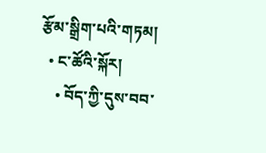རྩོམ་སྒྲིག་པའི་གཏམ།
  • ང་ཚོའི་སྐོར།
    • བོད་ཀྱི་དུས་བབ་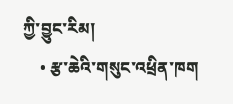ཀྱི་བྱུང་རིམ།
    • རྩ་ཆེའི་གསུང་འཕྲིན་ཁག